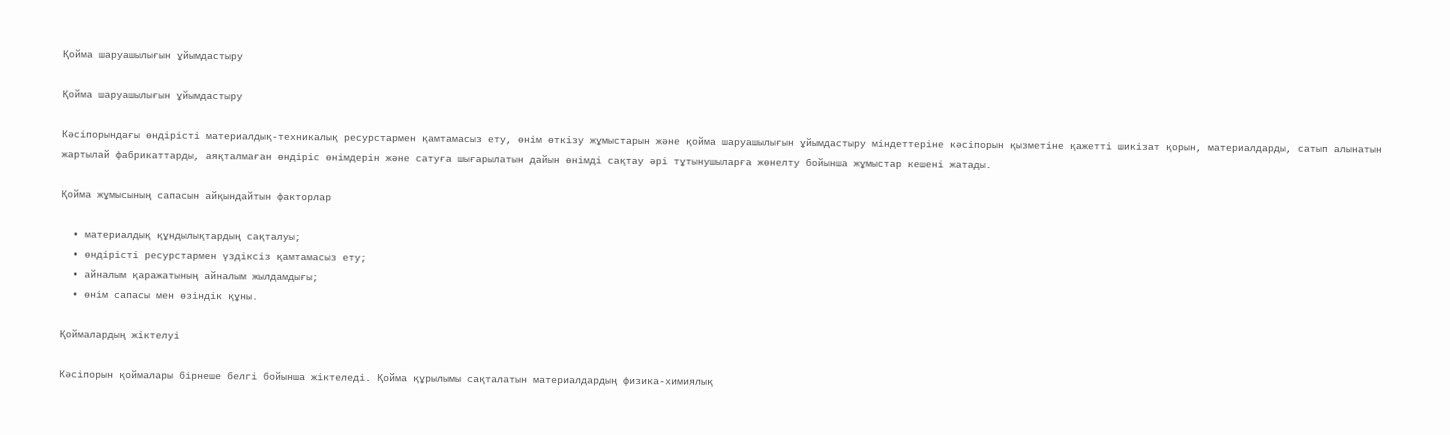Қойма шаруашылығын ұйымдастыру

Қойма шаруашылығын ұйымдастыру

Кәсіпорындағы өндірісті материалдық-техникалық ресурстармен қамтамасыз ету, өнім өткізу жұмыстарын және қойма шаруашылығын ұйымдастыру міндеттеріне кәсіпорын қызметіне қажетті шикізат қорын, материалдарды, сатып алынатын жартылай фабрикаттарды, аяқталмаған өндіріс өнімдерін және сатуға шығарылатын дайын өнімді сақтау әрі тұтынушыларға жөнелту бойынша жұмыстар кешені жатады.

Қойма жұмысының сапасын айқындайтын факторлар

  • материалдық құндылықтардың сақталуы;
  • өндірісті ресурстармен үздіксіз қамтамасыз ету;
  • айналым қаражатының айналым жылдамдығы;
  • өнім сапасы мен өзіндік құны.

Қоймалардың жіктелуі

Кәсіпорын қоймалары бірнеше белгі бойынша жіктеледі. Қойма құрылымы сақталатын материалдардың физика-химиялық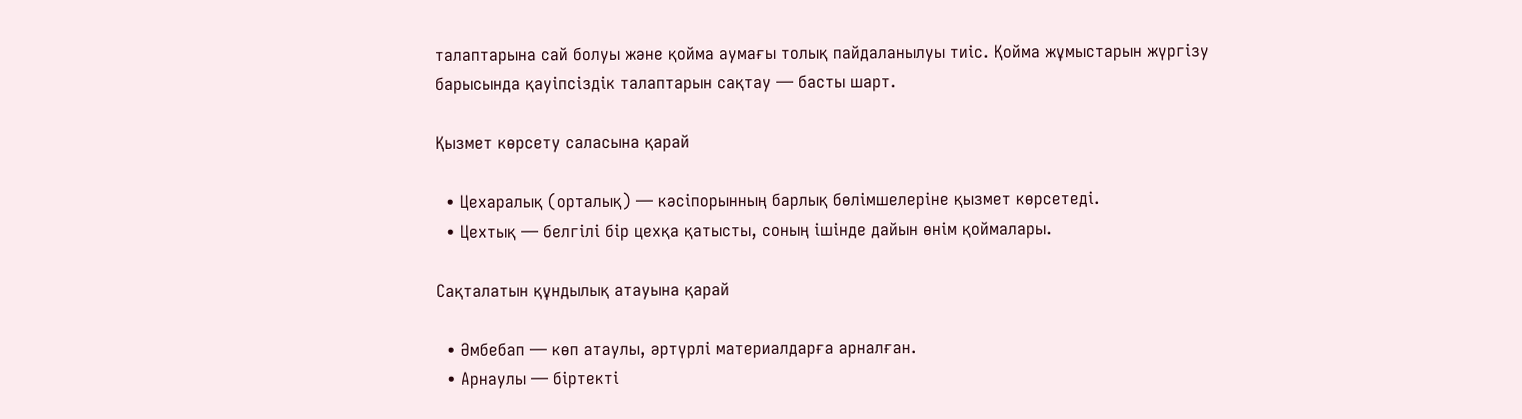талаптарына сай болуы және қойма аумағы толық пайдаланылуы тиіс. Қойма жұмыстарын жүргізу барысында қауіпсіздік талаптарын сақтау — басты шарт.

Қызмет көрсету саласына қарай

  • Цехаралық (орталық) — кәсіпорынның барлық бөлімшелеріне қызмет көрсетеді.
  • Цехтық — белгілі бір цехқа қатысты, соның ішінде дайын өнім қоймалары.

Сақталатын құндылық атауына қарай

  • Әмбебап — көп атаулы, әртүрлі материалдарға арналған.
  • Арнаулы — біртекті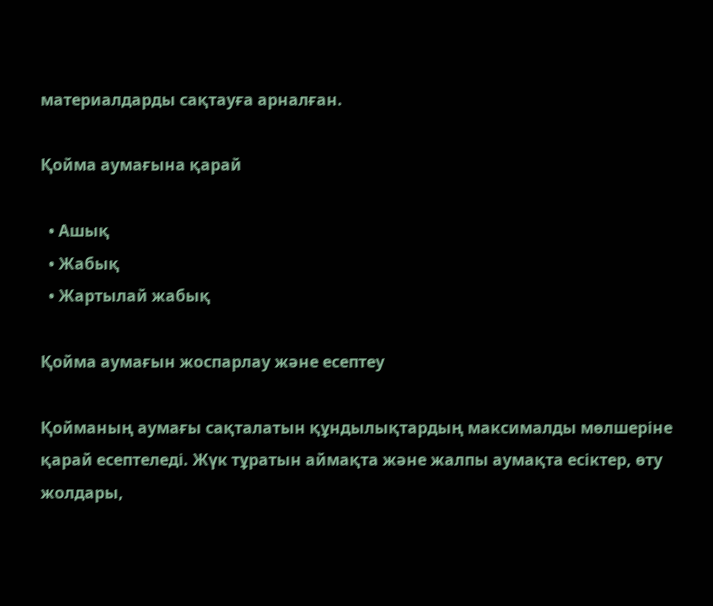материалдарды сақтауға арналған.

Қойма аумағына қарай

  • Ашық
  • Жабық
  • Жартылай жабық

Қойма аумағын жоспарлау және есептеу

Қойманың аумағы сақталатын құндылықтардың максималды мөлшеріне қарай есептеледі. Жүк тұратын аймақта және жалпы аумақта есіктер, өту жолдары,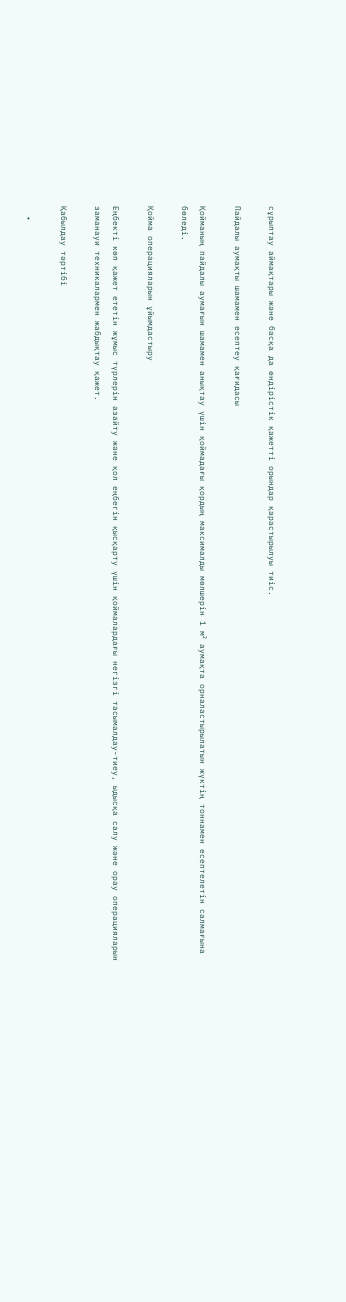сұрыптау аймақтары және басқа да өндірістік қажетті орындар қарастырылуы тиіс.

Пайдалы аумақты шамамен есептеу қағидасы

Қойманың пайдалы аумағын шамамен анықтау үшін қоймадағы қордың максималды мөлшерін 1 м² аумақта орналастырылатын жүктің тоннамен есептелетін салмағына бөледі.

Қойма операцияларын ұйымдастыру

Еңбекті көп қажет ететін жұмыс түрлерін азайту және қол еңбегін қысқарту үшін қоймалардағы негізгі тасымалдау-тиеу, ыдысқа салу және орау операцияларын заманауи техникалармен жабдықтау қажет.

Қабылдау тәртібі

  •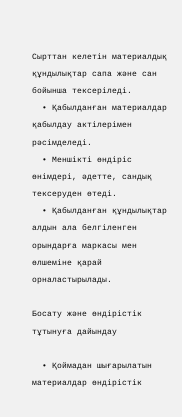Сырттан келетін материалдық құндылықтар сапа және сан бойынша тексеріледі.
  • Қабылданған материалдар қабылдау актілерімен рәсімделеді.
  • Меншікті өндіріс өнімдері, әдетте, сандық тексеруден өтеді.
  • Қабылданған құндылықтар алдын ала белгіленген орындарға маркасы мен өлшеміне қарай орналастырылады.

Босату және өндірістік тұтынуға дайындау

  • Қоймадан шығарылатын материалдар өндірістік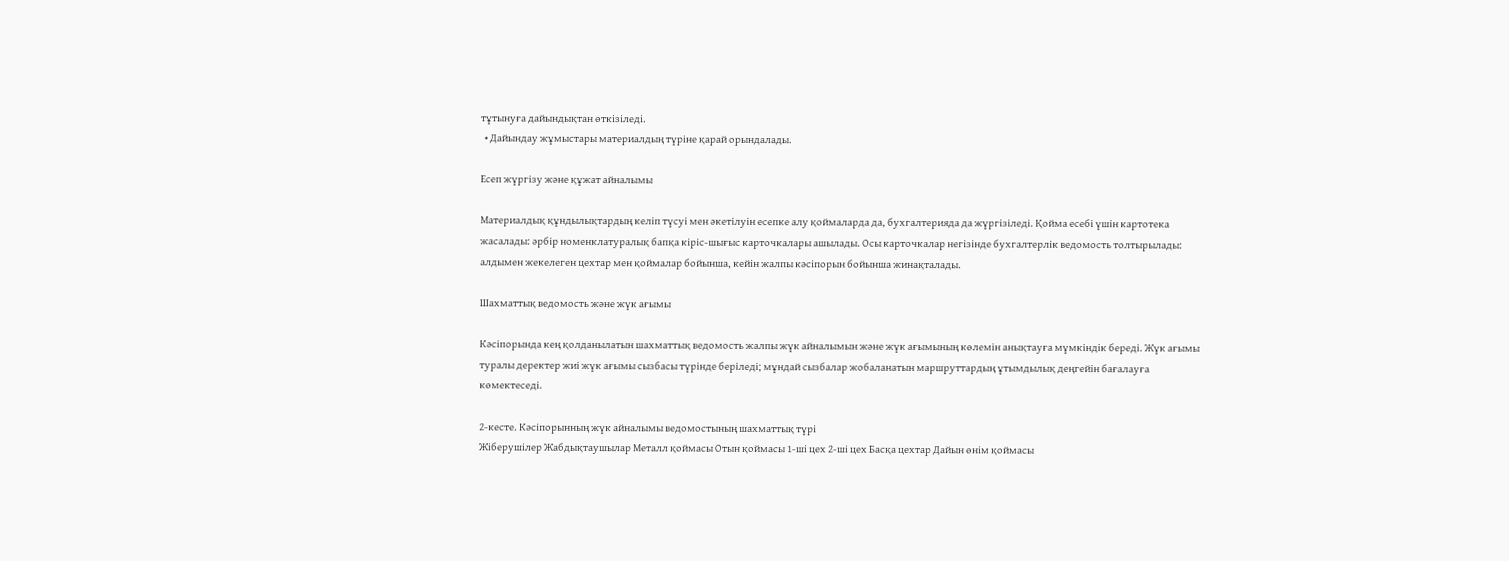тұтынуға дайындықтан өткізіледі.
  • Дайындау жұмыстары материалдың түріне қарай орындалады.

Есеп жүргізу және құжат айналымы

Материалдық құндылықтардың келіп түсуі мен әкетілуін есепке алу қоймаларда да, бухгалтерияда да жүргізіледі. Қойма есебі үшін картотека жасалады: әрбір номенклатуралық бапқа кіріс-шығыс карточкалары ашылады. Осы карточкалар негізінде бухгалтерлік ведомость толтырылады: алдымен жекелеген цехтар мен қоймалар бойынша, кейін жалпы кәсіпорын бойынша жинақталады.

Шахматтық ведомость және жүк ағымы

Кәсіпорында кең қолданылатын шахматтық ведомость жалпы жүк айналымын және жүк ағымының көлемін анықтауға мүмкіндік береді. Жүк ағымы туралы деректер жиі жүк ағымы сызбасы түрінде беріледі; мұндай сызбалар жобаланатын маршруттардың ұтымдылық деңгейін бағалауға көмектеседі.

2-кесте. Кәсіпорынның жүк айналымы ведомостының шахматтық түрі
Жіберушілер Жабдықтаушылар Металл қоймасы Отын қоймасы 1-ші цех 2-ші цех Басқа цехтар Дайын өнім қоймасы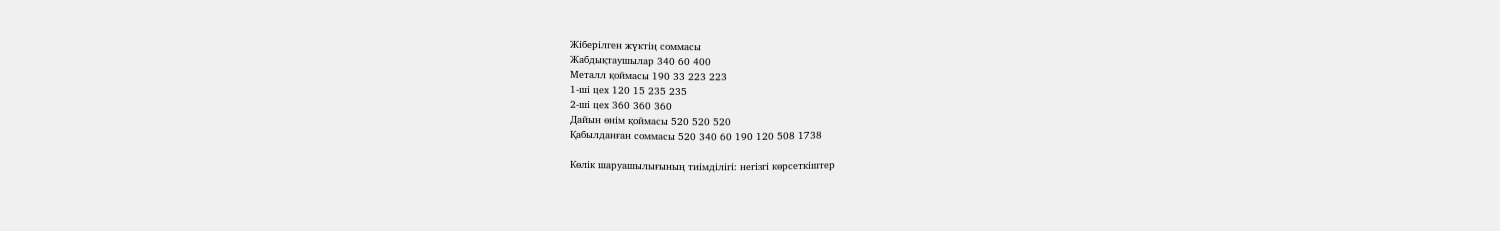Жіберілген жүктің соммасы
Жабдықтаушылар 340 60 400
Металл қоймасы 190 33 223 223
1-ші цех 120 15 235 235
2-ші цех 360 360 360
Дайын өнім қоймасы 520 520 520
Қабылданған соммасы 520 340 60 190 120 508 1738

Көлік шаруашылығының тиімділігі: негізгі көрсеткіштер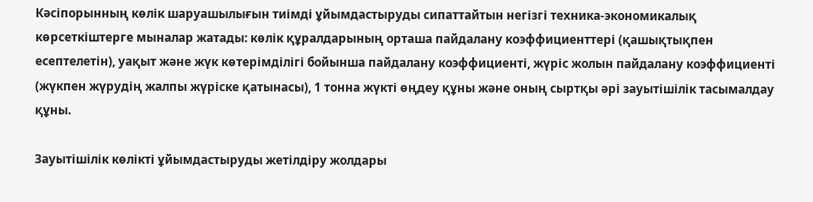Кәсіпорынның көлік шаруашылығын тиімді ұйымдастыруды сипаттайтын негізгі техника-экономикалық көрсеткіштерге мыналар жатады: көлік құралдарының орташа пайдалану коэффициенттері (қашықтықпен есептелетін), уақыт және жүк көтерімділігі бойынша пайдалану коэффициенті, жүріс жолын пайдалану коэффициенті (жүкпен жүрудің жалпы жүріске қатынасы), 1 тонна жүкті өңдеу құны және оның сыртқы әрі зауытішілік тасымалдау құны.

Зауытішілік көлікті ұйымдастыруды жетілдіру жолдары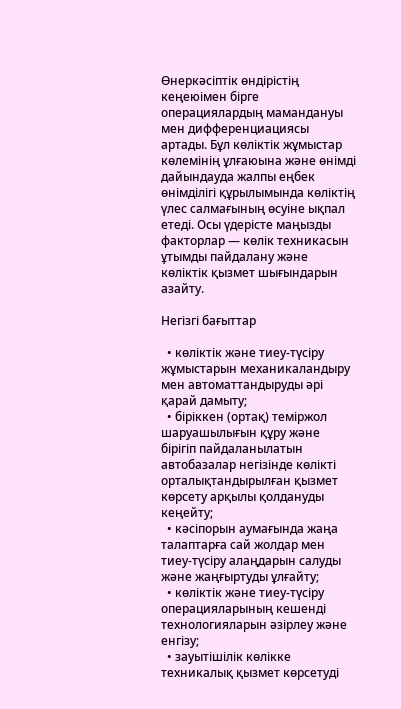Өнеркәсіптік өндірістің кеңеюімен бірге операциялардың мамандануы мен дифференциациясы артады. Бұл көліктік жұмыстар көлемінің ұлғаюына және өнімді дайындауда жалпы еңбек өнімділігі құрылымында көліктің үлес салмағының өсуіне ықпал етеді. Осы үдерісте маңызды факторлар — көлік техникасын ұтымды пайдалану және көліктік қызмет шығындарын азайту.

Негізгі бағыттар

  • көліктік және тиеу-түсіру жұмыстарын механикаландыру мен автоматтандыруды әрі қарай дамыту;
  • біріккен (ортақ) теміржол шаруашылығын құру және бірігіп пайдаланылатын автобазалар негізінде көлікті орталықтандырылған қызмет көрсету арқылы қолдануды кеңейту;
  • кәсіпорын аумағында жаңа талаптарға сай жолдар мен тиеу-түсіру алаңдарын салуды және жаңғыртуды ұлғайту;
  • көліктік және тиеу-түсіру операцияларының кешенді технологияларын әзірлеу және енгізу;
  • зауытішілік көлікке техникалық қызмет көрсетуді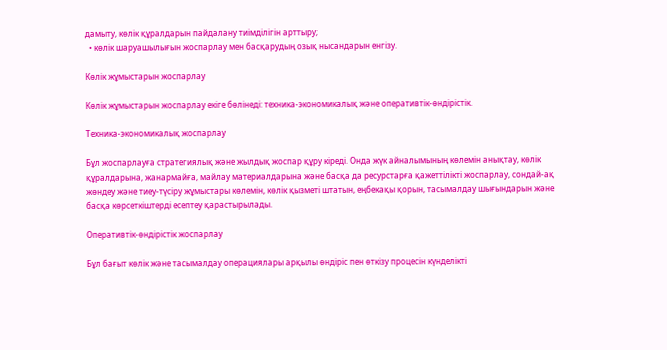дамыту, көлік құралдарын пайдалану тиімділігін арттыру;
  • көлік шаруашылығын жоспарлау мен басқарудың озық нысандарын енгізу.

Көлік жұмыстарын жоспарлау

Көлік жұмыстарын жоспарлау екіге бөлінеді: техника-экономикалық және оперативтік-өндірістік.

Техника-экономикалық жоспарлау

Бұл жоспарлауға стратегиялық және жылдық жоспар құру кіреді. Онда жүк айналымының көлемін анықтау, көлік құралдарына, жанармайға, майлау материалдарына және басқа да ресурстарға қажеттілікті жоспарлау, сондай-ақ жөндеу және тиеу-түсіру жұмыстары көлемін, көлік қызметі штатын, еңбекақы қорын, тасымалдау шығындарын және басқа көрсеткіштерді есептеу қарастырылады.

Оперативтік-өндірістік жоспарлау

Бұл бағыт көлік және тасымалдау операциялары арқылы өндіріс пен өткізу процесін күнделікті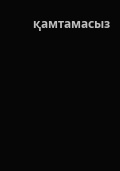қамтамасыз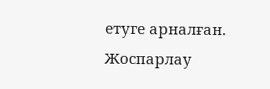етуге арналған. Жоспарлау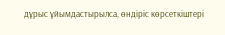дұрыс ұйымдастырылса, өндіріс көрсеткіштері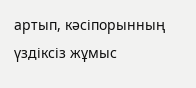артып, кәсіпорынның үздіксіз жұмыс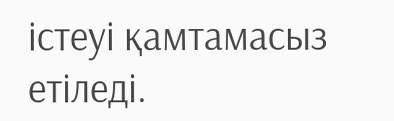істеуі қамтамасыз етіледі.